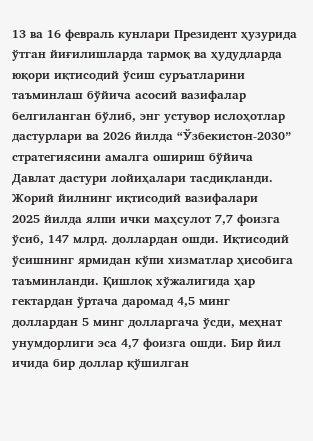13 ва 16 февраль кунлари Президент ҳузурида ўтган йиғилишларда тармоқ ва ҳудудларда юқори иқтисодий ўсиш суръатларини таъминлаш бўйича асосий вазифалар белгиланган бўлиб, энг устувор ислоҳотлар дастурлари ва 2026 йилда “Ўзбекистон-2030” стратегиясини амалга ошириш бўйича Давлат дастури лойиҳалари тасдиқланди.
Жорий йилнинг иқтисодий вазифалари
2025 йилда ялпи ички маҳсулот 7,7 фоизга ўсиб, 147 млрд. доллардан ошди. Иқтисодий ўсишнинг ярмидан кўпи хизматлар ҳисобига таъминланди. Қишлоқ хўжалигида ҳар гектардан ўртача даромад 4,5 минг доллардан 5 минг долларгача ўсди, меҳнат унумдорлиги эса 4,7 фоизга ошди. Бир йил ичида бир доллар қўшилган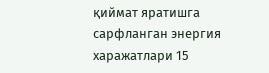қиймат яратишга сарфланган энергия харажатлари 15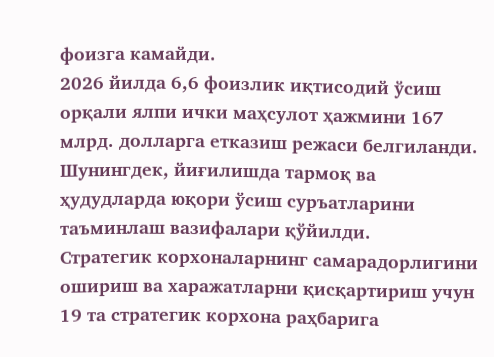фоизга камайди.
2026 йилда 6,6 фоизлик иқтисодий ўсиш орқали ялпи ички маҳсулот ҳажмини 167 млрд. долларга етказиш режаси белгиланди. Шунингдек, йиғилишда тармоқ ва ҳудудларда юқори ўсиш суръатларини таъминлаш вазифалари қўйилди.
Стратегик корхоналарнинг самарадорлигини ошириш ва харажатларни қисқартириш учун 19 та стратегик корхона раҳбарига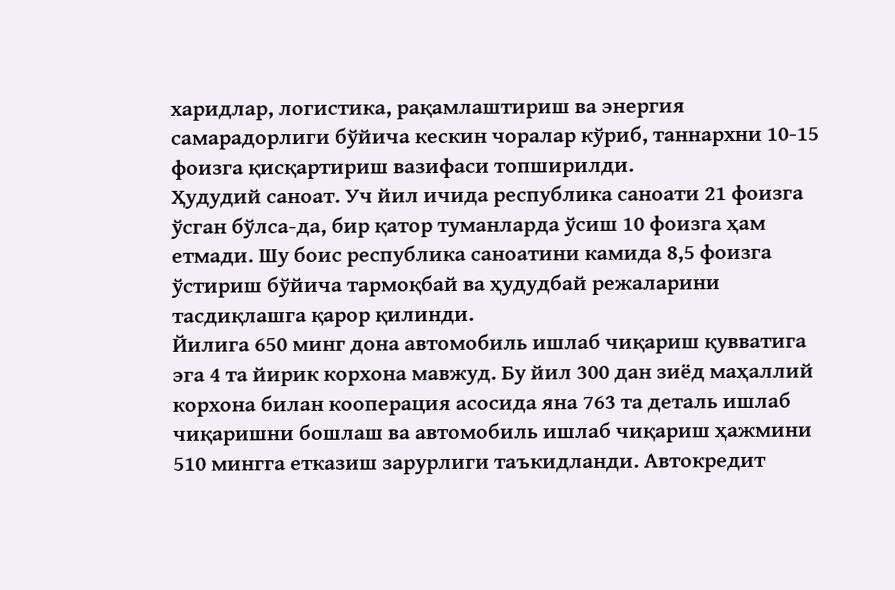харидлар, логистика, рақамлаштириш ва энергия самарадорлиги бўйича кескин чоралар кўриб, таннархни 10-15 фоизга қисқартириш вазифаси топширилди.
Ҳудудий саноат. Уч йил ичида республика саноати 21 фоизга ўсган бўлса-да, бир қатор туманларда ўсиш 10 фоизга ҳам етмади. Шу боис республика саноатини камида 8,5 фоизга ўстириш бўйича тармоқбай ва ҳудудбай режаларини тасдиқлашга қарор қилинди.
Йилига 650 минг дона автомобиль ишлаб чиқариш қувватига эга 4 та йирик корхона мавжуд. Бу йил 300 дан зиёд маҳаллий корхона билан кооперация асосида яна 763 та деталь ишлаб чиқаришни бошлаш ва автомобиль ишлаб чиқариш ҳажмини 510 мингга етказиш зарурлиги таъкидланди. Автокредит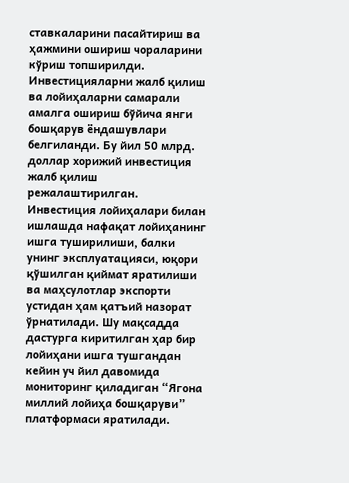ставкаларини пасайтириш ва ҳажмини ошириш чораларини кўриш топширилди.
Инвестицияларни жалб қилиш ва лойиҳаларни самарали амалга ошириш бўйича янги бошқарув ёндашувлари белгиланди. Бу йил 50 млрд. доллар хорижий инвестиция жалб қилиш режалаштирилган. Инвестиция лойиҳалари билан ишлашда нафақат лойиҳанинг ишга туширилиши, балки унинг эксплуатацияси, юқори қўшилган қиймат яратилиши ва маҳсулотлар экспорти устидан ҳам қатъий назорат ўрнатилади. Шу мақсадда дастурга киритилган ҳар бир лойиҳани ишга тушгандан кейин уч йил давомида мониторинг қиладиган “Ягона миллий лойиҳа бошқаруви” платформаси яратилади.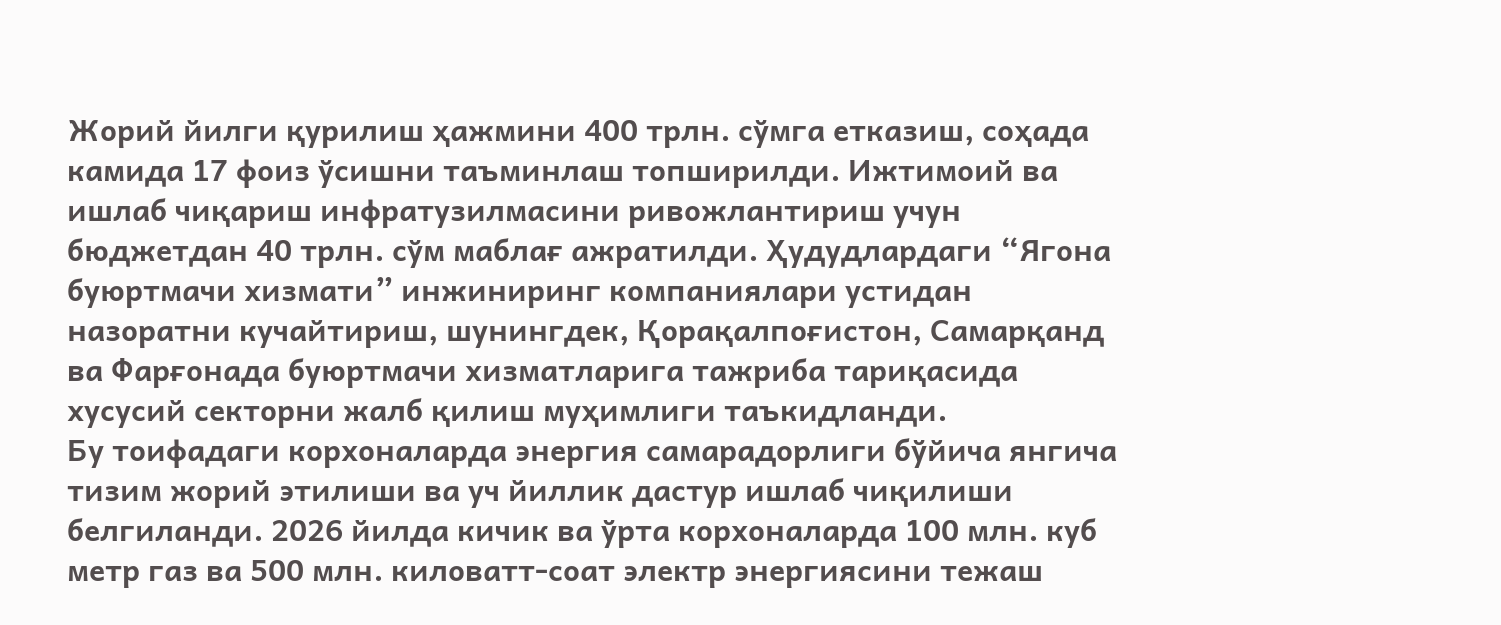Жорий йилги қурилиш ҳажмини 400 трлн. сўмга етказиш, соҳада камида 17 фоиз ўсишни таъминлаш топширилди. Ижтимоий ва ишлаб чиқариш инфратузилмасини ривожлантириш учун бюджетдан 40 трлн. сўм маблағ ажратилди. Ҳудудлардаги “Ягона буюртмачи хизмати” инжиниринг компаниялари устидан назоратни кучайтириш, шунингдек, Қорақалпоғистон, Самарқанд ва Фарғонада буюртмачи хизматларига тажриба тариқасида хусусий секторни жалб қилиш муҳимлиги таъкидланди.
Бу тоифадаги корхоналарда энергия самарадорлиги бўйича янгича тизим жорий этилиши ва уч йиллик дастур ишлаб чиқилиши белгиланди. 2026 йилда кичик ва ўрта корхоналарда 100 млн. куб метр газ ва 500 млн. киловатт-соат электр энергиясини тежаш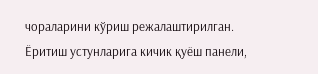чораларини кўриш режалаштирилган. Ёритиш устунларига кичик қуёш панели,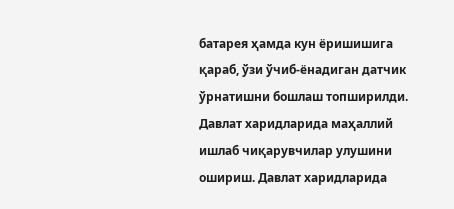батарея ҳамда кун ёришишига қараб, ўзи ўчиб-ёнадиган датчик ўрнатишни бошлаш топширилди.
Давлат харидларида маҳаллий ишлаб чиқарувчилар улушини ошириш. Давлат харидларида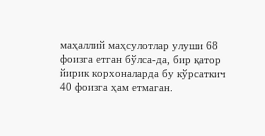маҳаллий маҳсулотлар улуши 68 фоизга етган бўлса-да, бир қатор йирик корхоналарда бу кўрсаткич 40 фоизга ҳам етмаган.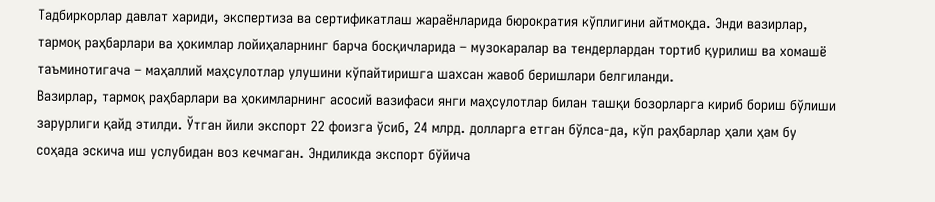Тадбиркорлар давлат хариди, экспертиза ва сертификатлаш жараёнларида бюрократия кўплигини айтмоқда. Энди вазирлар, тармоқ раҳбарлари ва ҳокимлар лойиҳаларнинг барча босқичларида – музокаралар ва тендерлардан тортиб қурилиш ва хомашё таъминотигача – маҳаллий маҳсулотлар улушини кўпайтиришга шахсан жавоб беришлари белгиланди.
Вазирлар, тармоқ раҳбарлари ва ҳокимларнинг асосий вазифаси янги маҳсулотлар билан ташқи бозорларга кириб бориш бўлиши зарурлиги қайд этилди. Ўтган йили экспорт 22 фоизга ўсиб, 24 млрд. долларга етган бўлса-да, кўп раҳбарлар ҳали ҳам бу соҳада эскича иш услубидан воз кечмаган. Эндиликда экспорт бўйича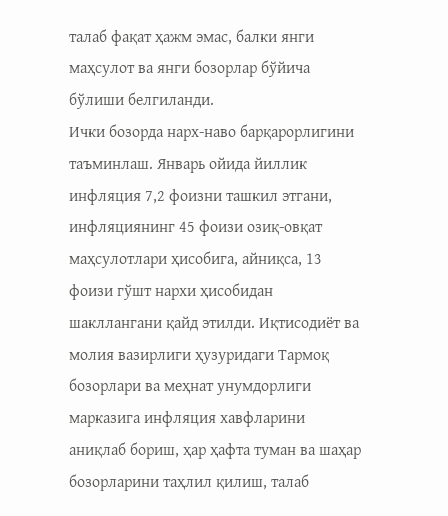талаб фақат ҳажм эмас, балки янги маҳсулот ва янги бозорлар бўйича бўлиши белгиланди.
Ички бозорда нарх-наво барқарорлигини таъминлаш. Январь ойида йиллик инфляция 7,2 фоизни ташкил этгани, инфляциянинг 45 фоизи озиқ-овқат маҳсулотлари ҳисобига, айниқса, 13 фоизи гўшт нархи ҳисобидан шакллангани қайд этилди. Иқтисодиёт ва молия вазирлиги ҳузуридаги Тармоқ бозорлари ва меҳнат унумдорлиги марказига инфляция хавфларини аниқлаб бориш, ҳар ҳафта туман ва шаҳар бозорларини таҳлил қилиш, талаб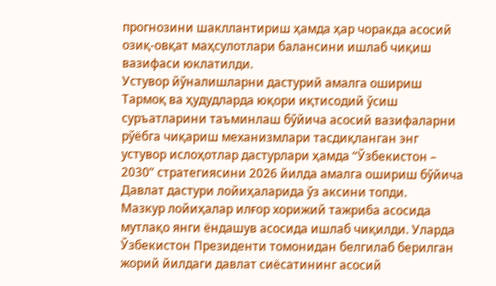прогнозини шакллантириш ҳамда ҳар чоракда асосий озиқ-овқат маҳсулотлари балансини ишлаб чиқиш вазифаси юклатилди.
Устувор йўналишларни дастурий амалга ошириш
Тармоқ ва ҳудудларда юқори иқтисодий ўсиш суръатларини таъминлаш бўйича асосий вазифаларни рўёбга чиқариш механизмлари тасдиқланган энг устувор ислоҳотлар дастурлари ҳамда “Ўзбекистон – 2030” стратегиясини 2026 йилда амалга ошириш бўйича Давлат дастури лойиҳаларида ўз аксини топди.
Мазкур лойиҳалар илғор хорижий тажриба асосида мутлақо янги ёндашув асосида ишлаб чиқилди. Уларда Ўзбекистон Президенти томонидан белгилаб берилган жорий йилдаги давлат сиёсатининг асосий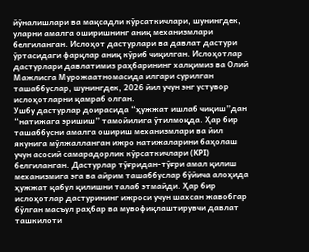йўналишлари ва мақсадли кўрсаткичлари, шунингдек, уларни амалга оширишнинг аниқ механизмлари белгиланган. Ислоҳот дастурлари ва давлат дастури ўртасидаги фарқлар аниқ кўриб чиқилган. Ислоҳотлар дастурлари давлатимиз раҳбарининг халқимиз ва Олий Мажлисга Мурожаатномасида илгари сурилган ташаббуслар, шунингдек, 2026 йил учун энг устувор ислоҳотларни қамраб олган.
Ушбу дастурлар доирасида “ҳужжат ишлаб чиқиш”дан “натижага эришиш” тамойилига ўтилмоқда. Ҳар бир ташаббусни амалга ошириш механизмлари ва йил якунига мўлжалланган ижро натижаларини баҳолаш учун асосий самарадорлик кўрсаткичлари (KPI) белгиланган. Дастурлар тўғридан-тўғри амал қилиш механизмига эга ва айрим ташаббуслар бўйича алоҳида ҳужжат қабул қилишни талаб этмайди. Ҳар бир ислоҳотлар дастурининг ижроси учун шахсан жавобгар бўлган масъул раҳбар ва мувофиқлаштирувчи давлат ташкилоти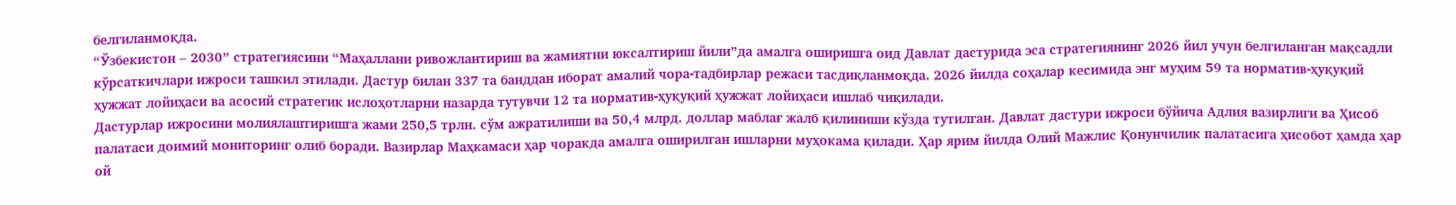белгиланмоқда.
“Ўзбекистон – 2030” стратегиясини “Маҳаллани ривожлантириш ва жамиятни юксалтириш йили”да амалга оширишга оид Давлат дастурида эса стратегиянинг 2026 йил учун белгиланган мақсадли кўрсаткичлари ижроси ташкил этилади. Дастур билан 337 та банддан иборат амалий чора-тадбирлар режаси тасдиқланмоқда. 2026 йилда соҳалар кесимида энг муҳим 59 та норматив-ҳуқуқий ҳужжат лойиҳаси ва асосий стратегик ислоҳотларни назарда тутувчи 12 та норматив-ҳуқуқий ҳужжат лойиҳаси ишлаб чиқилади.
Дастурлар ижросини молиялаштиришга жами 250,5 трлн. сўм ажратилиши ва 50,4 млрд. доллар маблағ жалб қилиниши кўзда тутилган. Давлат дастури ижроси бўйича Адлия вазирлиги ва Ҳисоб палатаси доимий мониторинг олиб боради. Вазирлар Маҳкамаси ҳар чоракда амалга оширилган ишларни муҳокама қилади. Ҳар ярим йилда Олий Мажлис Қонунчилик палатасига ҳисобот ҳамда ҳар ой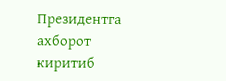Президентга ахборот киритиб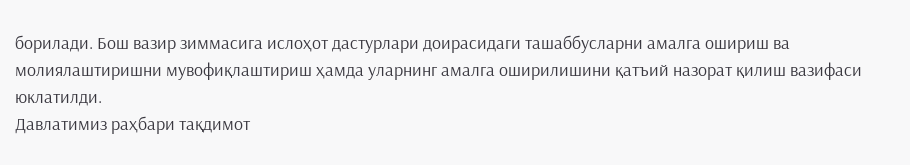борилади. Бош вазир зиммасига ислоҳот дастурлари доирасидаги ташаббусларни амалга ошириш ва молиялаштиришни мувофиқлаштириш ҳамда уларнинг амалга оширилишини қатъий назорат қилиш вазифаси юклатилди.
Давлатимиз раҳбари тақдимот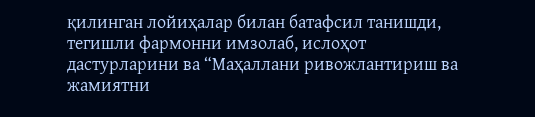қилинган лойиҳалар билан батафсил танишди, тегишли фармонни имзолаб, ислоҳот дастурларини ва “Маҳаллани ривожлантириш ва жамиятни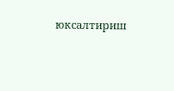юксалтириш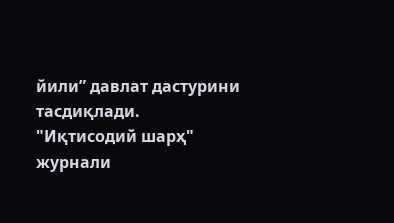йили” давлат дастурини тасдиқлади.
"Иқтисодий шарҳ" журнали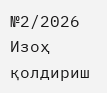№2/2026
Изоҳ қолдириш